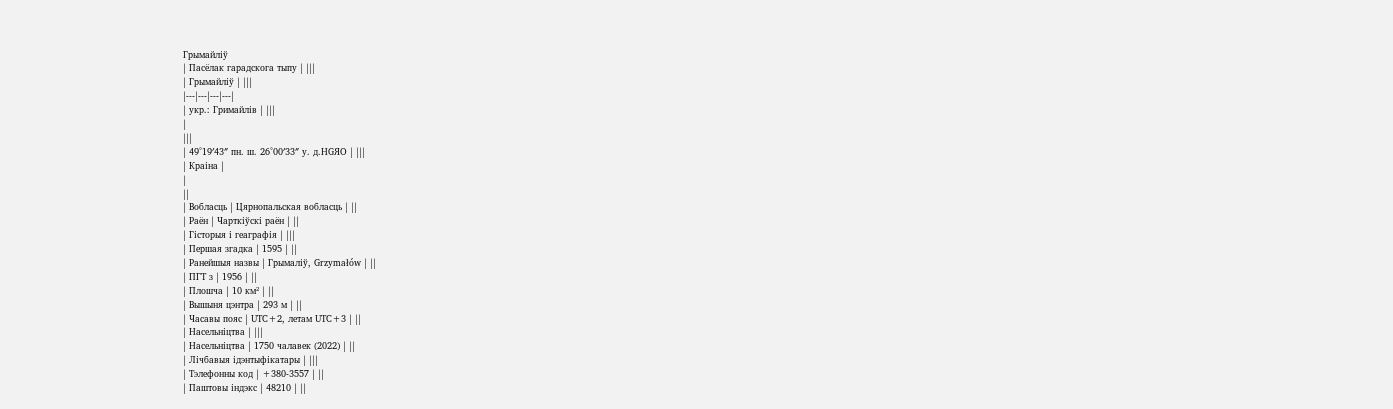Грымайліў
| Пасёлак гарадскога тыпу | |||
| Грымайліў | |||
|---|---|---|---|
| укр.: Гримайлів | |||
|
|||
| 49°19′43″ пн. ш. 26°00′33″ у. д.HGЯO | |||
| Краіна |
|
||
| Вобласць | Цярнопальская вобласць | ||
| Раён | Чарткіўскі раён | ||
| Гісторыя і геаграфія | |||
| Першая згадка | 1595 | ||
| Ранейшыя назвы | Грымаліў, Grzymałów | ||
| ПГТ з | 1956 | ||
| Плошча | 10 км² | ||
| Вышыня цэнтра | 293 м | ||
| Часавы пояс | UTC+2, летам UTC+3 | ||
| Насельніцтва | |||
| Насельніцтва | 1750 чалавек (2022) | ||
| Лічбавыя ідэнтыфікатары | |||
| Тэлефонны код | +380-3557 | ||
| Паштовы індэкс | 48210 | ||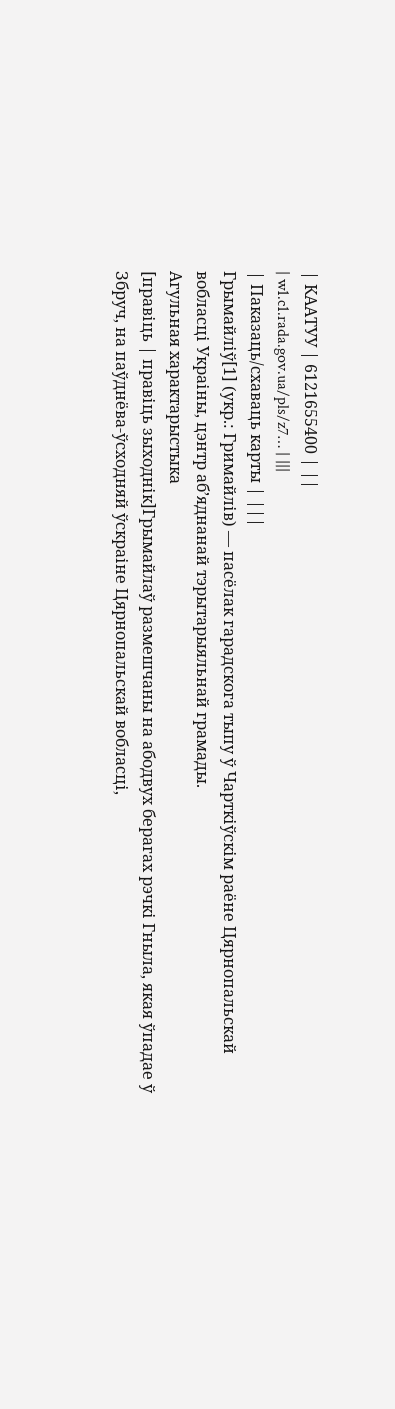| КААТУУ | 6121655400 | ||
| w1.c1.rada.gov.ua/pls/z7… | |||
| Паказаць/схаваць карты | |||
Грымайліў[1] (укр.: Гримайлів) — пасёлак гарадскога тыпу ў Чарткіўскім раёне Цярнопальскай вобласці Украіны, цэнтр аб’яднанай тэрытарыяльнай грамады.
Агульная характарыстыка
[правіць | правіць зыходнік]Грымайлаў размешчаны на абодвух берагах рэчкі Гныла, якая ўпадае ў Збруч, на паўднёва-ўсходняй ўскраіне Цярнопальскай вобласці,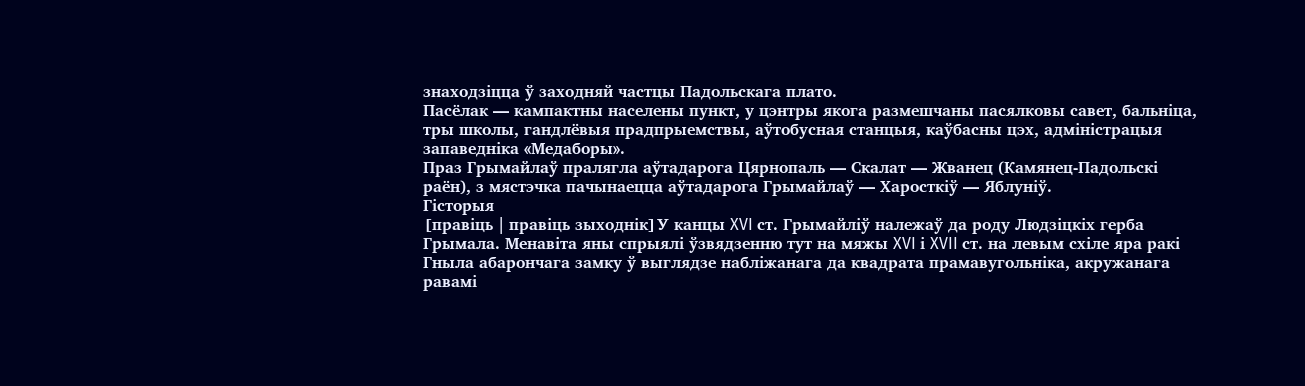знаходзіцца ў заходняй частцы Падольскага плато.
Пасёлак — кампактны населены пункт, у цэнтры якога размешчаны пасялковы савет, бальніца, тры школы, гандлёвыя прадпрыемствы, аўтобусная станцыя, каўбасны цэх, адміністрацыя запаведніка «Медаборы».
Праз Грымайлаў пралягла аўтадарога Цярнопаль — Скалат — Жванец (Камянец-Падольскі раён), з мястэчка пачынаецца аўтадарога Грымайлаў — Харосткіў — Яблуніў.
Гісторыя
[правіць | правіць зыходнік]У канцы XVI ст. Грымайліў належаў да роду Людзіцкіх герба Грымала. Менавіта яны спрыялі ўзвядзенню тут на мяжы XVI і XVII ст. на левым схіле яра ракі Гныла абарончага замку ў выглядзе набліжанага да квадрата прамавугольніка, акружанага равамі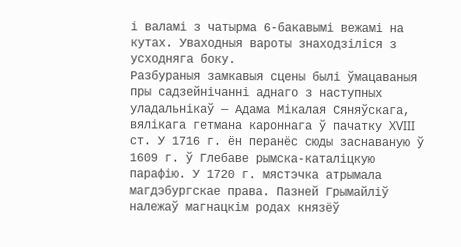і валамі з чатырма 6-бакавымі вежамі на кутах. Уваходныя вароты знаходзіліся з усходняга боку.
Разбураныя замкавыя сцены былі ўмацаваныя пры садзейнічанні аднаго з наступных уладальнікаў — Адама Мікалая Сяняўскага, вялікага гетмана кароннага ў пачатку XVIII ст. У 1716 г. ён перанёс сюды заснаваную ў 1609 г. ў Глебаве рымска-каталіцкую парафію. У 1720 г. мястэчка атрымала магдэбургскае права. Пазней Грымайліў належаў магнацкім родах князёў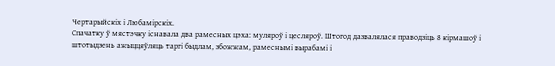Чертарыйскіх і Любамірскіх.
Спачатку ў мястэчку існавала два рамесных цэха: муляроў і цесляроў. Штогод дазвалялася праводзіць 8 кірмашоў і штотыдзень ажыццяўляць таргі быдлам, збожжам, рамеснымі вырабамі і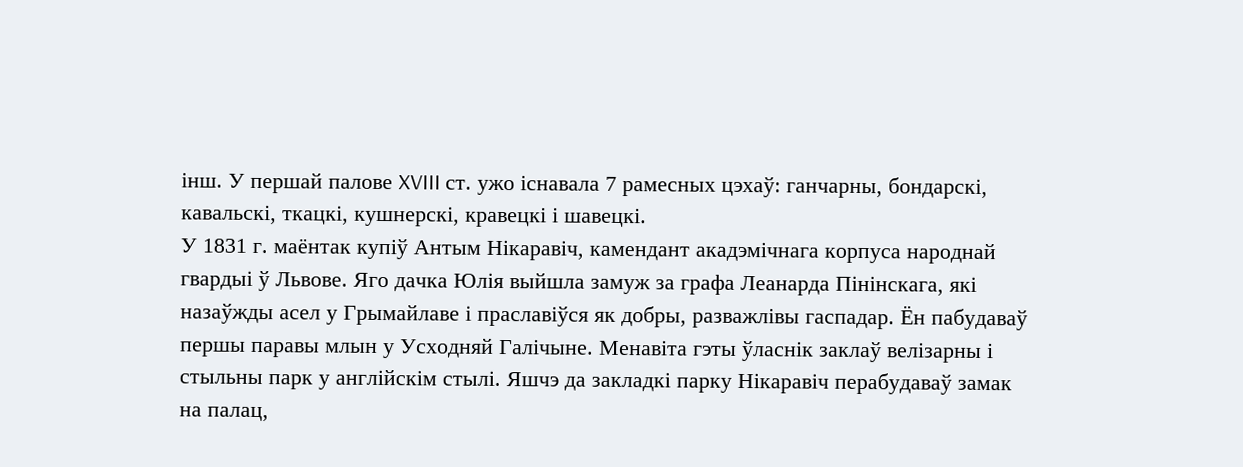інш. У першай палове XVIII ст. ужо існавала 7 рамесных цэхаў: ганчарны, бондарскі, кавальскі, ткацкі, кушнерскі, кравецкі і шавецкі.
У 1831 г. маёнтак купіў Антым Нікаравіч, камендант акадэмічнага корпуса народнай гвардыі ў Львове. Яго дачка Юлія выйшла замуж за графа Леанарда Пінінскага, які назаўжды асел у Грымайлаве і праславіўся як добры, разважлівы гаспадар. Ён пабудаваў першы паравы млын у Усходняй Галічыне. Менавіта гэты ўласнік заклаў велізарны і стыльны парк у англійскім стылі. Яшчэ да закладкі парку Нікаравіч перабудаваў замак на палац,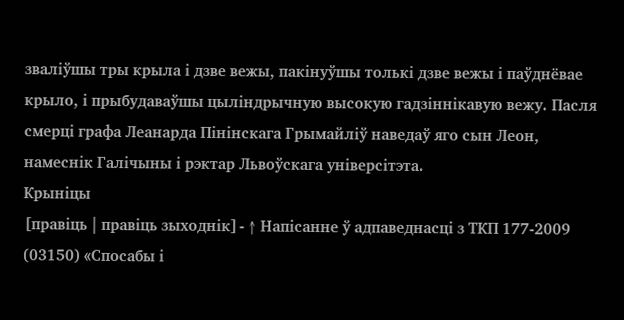зваліўшы тры крыла і дзве вежы, пакінуўшы толькі дзве вежы і паўднёвае крыло, і прыбудаваўшы цыліндрычную высокую гадзіннікавую вежу. Пасля смерці графа Леанарда Пінінскага Грымайліў наведаў яго сын Леон, намеснік Галічыны і рэктар Львоўскага універсітэта.
Крыніцы
[правіць | правіць зыходнік]- ↑ Напісанне ў адпаведнасці з ТКП 177-2009 (03150) «Спосабы і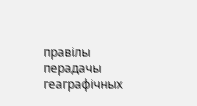правілы перадачы геаграфічных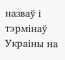назваў і тэрмінаў Украіны на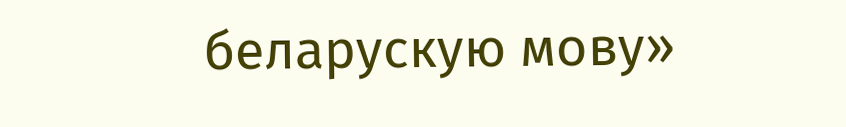беларускую мову»